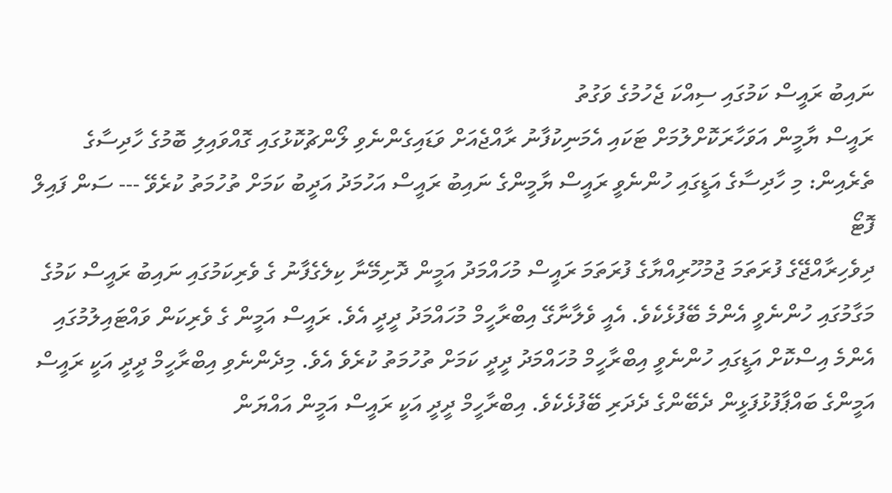ނައިބު ރައީސް ކަމުގައި ސިއްކަ ޖެހުމުގެ ވަގުތު
ރައީސް ޔާމީން އަވަހާރަކޮށްލުމަށް ޓަކައި އެމަނިކުފާނު ރާއްޖެއަށް ވަޑައިގެންނެވި ލޯންޗުކޮޅުގައި ގޮއްވައިލި ބޮމުގެ ހާދިސާގެ ތެރެއިން: މި ހާދިސާގެ އަޑީގައި ހުންނެވީ ރައީސް ޔާމީންގެ ނައިބު ރައީސް އަހުމަދު އަދީބު ކަމަށް ތުހުމަތު ކުރެވޭ --- ސަން ފައިލް ފޮޓޯ
ދިވެހިރާއްޖޭގެ ފުރަތަމަ ޖުމުހޫރިއްޔާގެ ފުރަތަމަ ރައީސް މުހައްމަދު އަމީން ދޮށިމޭނާ ކިލެގެފާނު ގެ ވެރިކަމުގައި ނައިބު ރައީސް ކަމުގެ މަގާމުގައި ހުންނެވީ އެންމެ ބޭފުޅެކެވެ. އެއީ ވެލާނާގޭ އިބްރާހީމް މުހައްމަދު ދީދީ އެވެ. ރައީސް އަމީން ގެ ވެރިކަން ވައްޓައިލުމުގައި އެންމެ އިސްކޮށް އަޑީގައި ހުންނެވީ އިބްރާހީމް މުހައްމަދު ދީދީ ކަމަށް ތުހުމަތު ކުރެވެ އެވެ. މިދެންނެވި އިބްރާހީމް ދީދީ އަކީ ރައީސް އަމީންގެ ބައްޕާފުޅުފަޅީން ދެބޭންގެ ދެދަރި ބޭފުޅެކެވެ. އިބްރާހީމް ދީދީ އަކީ ރައީސް އަމީން އައްޔަން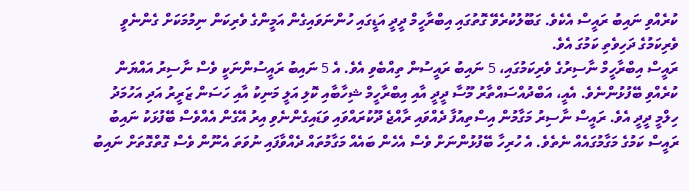ކުރެއްވި ނައިބު ރައީސް އެކެވެ. ގަބޫލުކުރެވޭ ގޮތުގައި އިބްރާހީމް ދީދީ އަޑީގައި ހުންނަވައިގެން އަމީންގެ ވެރިކަން ނިމުމަކަށް ގެންނެވީ ވެރިކަމުގެ ދަހިވެތި ކަމުގަ އެވެ.
ރައީސް އިބްރާހީމް ނާސިރުގެ ވެރިކަމުގައި، 5 ނައިބު ރައީސުން ތިއްބެވި އެވެ. އެ 5 ނައިބު ރައީސުންނަކީ ވެސް ނާސިރު އައްޔަން ކުރެއްވި ބޭފުޅުންނެވެ. އެއީ، އަބްދުއްސައްތާރު މޫސާ ދީދީ އާއި އިބްރާހީމް ޝިހާބާއި ކޮލި އަލީ މަނިކު އާއި ހަސަން ޒަރީރު އަދި އަހުމަދު ހިލްމީ ދީދީ އެވެ. ރައީސް ނާސިރު މަގާމުން އިސްތިއުފާ ދެއްވައި ރާއްޖެ ދޫކުރައްވައި ވަޑައިގެންނެވި އިރު އޭގެން އެއްވެސް ބޭފުޅަކު ނައިބު ރައީސް ކަމުގެ މަގާމުގައެއް ނެތެވެ. އެ ހުރިހާ ބޭފުޅުންނަށް ވެސް އެހެން ބައެއް މަގާމުތައް ދެއްވާފައި ނުވަތަ އެނޫން ވެސް ގޮތްގޮތަށް ނައިބު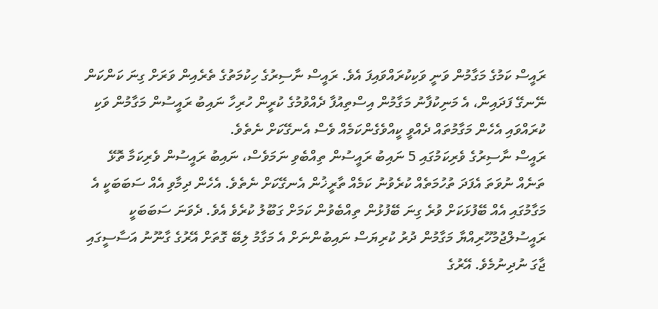ރައީސް ކަމުގެ މަގާމުން ވަނީ ވަކިކުރައްވައިފަ އެވެ. ރައީސް ނާސިރުގެ ހިކުމަތުގެ ތެރެއިން ވަރަށް ގިނަ ކަންކަން ނޭނގޭ ފަދައިން، އެ މަނިކުފާނު މަގާމުން އިސްތިއުފާ ދެއްވުމުގެ ކުރީން ހުރިހާ ނައިބު ރައީސުން މަގާމުން ވަކި ކުރައްވައި އެހެން މަގާމުތައް ދެއްވީ ކީއްވެގެންކަމެއް ވެސް އެނގޭކަށް ނެތެވެ.
ރައީސް ނާސިރުގެ ވެރިކަމުގައި 5 ނައިބު ރައީސުން ތިއްބެވި ނަމަވެސް، ނައިބު ރައީސުން ވެރިކަމާ ތޮޅޭ ތަނެއް ނުވަތަ އެފަދަ ތުހުމަތެއް ކުރެވުނު ކަމެއް ތާރީޚުން އެނގޭކަށް ނެތެވެ. އެހެން ދިމާވި އެއް ސަބަބަކީ އެ މަގާމުގައި އެއް ބޭފުޅަކަށް ވުރެ ގިނަ ބޭފުޅުން ތިއްބެވުން ކަމަށް ގަބޫލު ކުރެވެ އެވެ. ދެވަނަ ސަބަބަކީ ރައީސުލްޖުމުހޫރިއްޔާ މަގާމުން ދުރު ކުރިޔަސް ނައިބުންނަށް އެ މަގާމު ލިބޭ ގޮތަށް އޭރުގެ ގާނޫނު އަސާސީގައި ޖާގަ ނުދިނުމެވެ. އޭރުގެ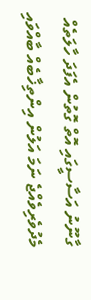ގާނޫނު އަސާސީގައި އޮތް ގޮތުން އެފަދަ ހާލަތެއް މެދުވެރިވެއްޖެ ނަމަ އަލުން އިންތިޚާބެއް ބާއްވައި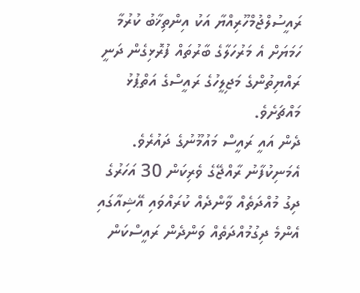ރައީސުލްޖުމްހޫރިއްޔާ އަކު އިންތިޚާބު ކުރުމާ ހަމަޔަށް އެ މަރުހަލާގެ ބާރުތައް ފުރޮޅިގެން ދަނީ ރައްޔިތުންގެ މަޖިލީހުގެ ރައީސްގެ އަތްޕުޅު މައްޗަށެވެ.
ދެން އައީ ރައީސް މައުމޫނުގެ ދައުރެވެ. އެމަނިކުފާނު ރާއްޖޭގެ ވެރިކަން 30 އަހަރުގެ ދިގު މުއްދަތެއް ވާންދެއް ކުރައްވައި އޭޝިއާގައި އެންމެ ދިގުމުއްދަތެއް ވަންދެން ރައީސްކަން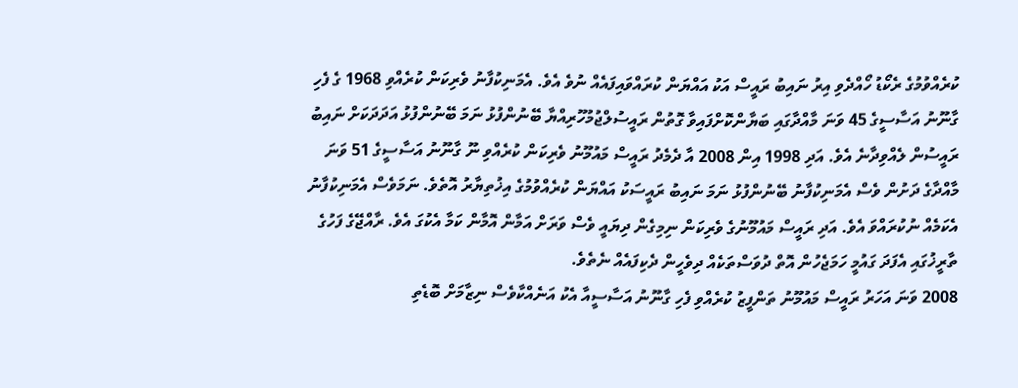ކުރެއްވުމުގެ ރެކޯޑު ހޯއްދެވި އިރު ނައިބު ރައީސް އަކު އައްޔަން ކުރައްވައިފައެއް ނުވެ އެވެ. އެމަނިކުފާނު ވެރިކަން ކުރެއްވި 1968 ގެ ފެހި ގާނޫނު އަސާސީގެ 45 ވަނަ މާއްދާގައި ބަޔާންކޮށްފައިވާ ގޮތުން ރައީސުލްޖުމުހޫރިއްޔާ ބޭނުންފުޅު ނަމަ ބޭނުންފުޅު އަދަދަކަށް ނައިބު ރައީސުން ލެއްވިދާނެ އެވެ. އަދި 1998 އިން 2008 އާ ދެމެދު ރައީސް މައުމޫނު ވެރިކަން ކުރެއްވި ނޫ ގާނޫނު އަސާސީގެ 51 ވަނަ މާއްދާގެ ދަށުން ވެސް އެމަނިކުފާނު ބޭނުންފުޅު ނަމަ ނައިބު ރައީސަކު އައްޔަން ކުރެއްވުމުގެ އިޚުތިޔާރު އޮތެވެ. ނަމަވެސް އެމަނިކުފާނު އެކަމެއް ނުކުރައްވަ އެވެ. އަދި ރައީސް މައުމޫނުގެ ވެރިކަން ނިމިގެން ދިޔައީ ވެސް ވަރަށް އަމާން އޮމާން ކަމާ އެކުގަ އެވެ. ރާއްޖޭގެ ފަހުގެ ތާރީޚުގައި އެފަދަ ގައުމީ ހަމަޖެހުން އޮތް ދުވަސްތަކެއް ދިވެހީން ދެކިފައެއް ނެތެވެ.
2008 ވަނަ އަހަރު ރައީސް މައުމޫނު ތަންފީޒު ކުރެއްވި ފެހި ގާނޫނު އަސާސީއާ އެކު އަނެއްކާވެސް ނިޒާމަށް ބޮޑެތި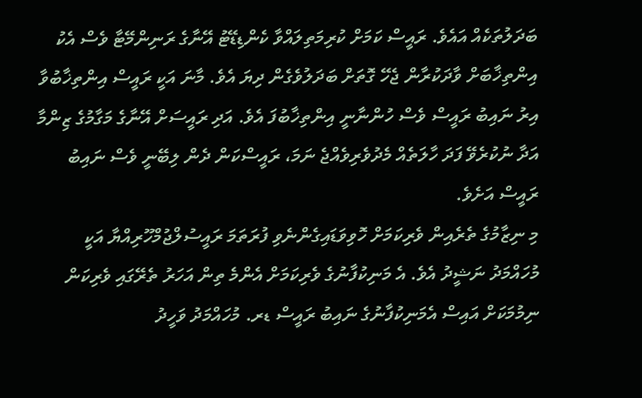ބަދަލުތަކެއް އައެވެ. ރައީސް ކަމަށް ކުރިމަތިލައްވާ ކެންޑިޑޭޓު އޭނާގެ ރަނިންމޭޓާ ވެސް އެކު އިންތިޚާބަށް ވާދަކުރާން ޖެހޭ ގޮތަށް ބަދަލުވެގެން ދިޔަ އެވެ. މާނަ އަކީ ރައީސް އިންތިޚާބުވާ އިރު ނައިބު ރައީސް ވެސް ހުންނާނީ އިންތިޚާބުފަ އެވެ. އަދި ރައީސަށް އޭނާގެ މަގާމުގެ ޒިންމާ އަދާ ނުކުރެވޭ ފަދަ ހާލަތެއް މެދުވެރިވެއްޖެ ނަމަ، ރައީސްކަން ދެން ލިބޭނީ ވެސް ނައިބު ރައީސް އަށެވެ.
މި ނިޒާމުގެ ތެރެއިން ވެރިކަމަށް ހޮވިވަޑައިގެންނެވި ފުރަތަމަ ރައީސުލްޖުމްހޫރިއްޔާ އަކީ މުހައްމަދު ނަޝީދު އެވެ. އެ މަނިކުފާނުގެ ވެރިކަމަށް އެންމެ ތިން އަހަރު ތެރޭގައި ވެރިކަން ނިމުމަކަށް އައިސް އެމަނިކުފާނުގެ ނައިބު ރައީސް ޑރ. މުހައްމަދު ވަހީދު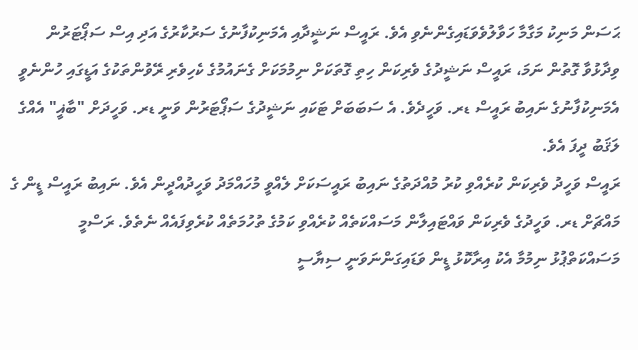ޙަސަން މަނިކު މަގާމާ ހަވާލުވެވަޑައިގެންނެވި އެވެ. ރައީސް ނަޝީދާއި އެމަނިކުފާނުގެ ސަރުކާރުގެ އަދި އިސް ސަޕޯޓަރުން ވިދާޅުވާ ގޮތުން ނަމަ، ރައީސް ނަޝީދުގެ ވެރިކަން ހިތި ގޮތަކަށް ނިމުމަކަށް ގެނައުމުގެ ކެހިވެރި ރޭވުންތަކުގެ އަޑީގައި ހުންނެވީ އެމަނިކުފާނުގެ ނައިބު ރައީސް ޑރ. ވަހީދެވެ. އެ ސަބަބަށް ޓަކައި ނަޝީދުގެ ސަޕޯޓަރުން ވަނީ ޑރ. ވަހީދަށް "ބާޣީ" އެއްގެ ލަޤަބު ދީފަ އެވެ.
ރައީސް ވަހީދު ވެރިކަން ކުރެއްވި ކުރު މުއްދަތުގެ ނައިބު ރައީސަކަށް ލެއްވީ މުހައްމަދު ވަހީދުއްދީން އެވެ. ނައިބު ރައީސް ޑީން ގެ މައްޗަށް ޑރ. ވަހީދުގެ ވެރިކަން ވައްޓައިލާން މަސައްކަތެއް ކުރެއްވި ކަމުގެ ތުހުމަތެއް ކުރެވިފައެއް ނެތެވެ. ރަސްމީ މަސައްކަތްޕުޅު ނިމުމާ އެކު އިރާކޮޅު ޑީން ވަޑައިގަންނަވަނީ ސިޔާސީ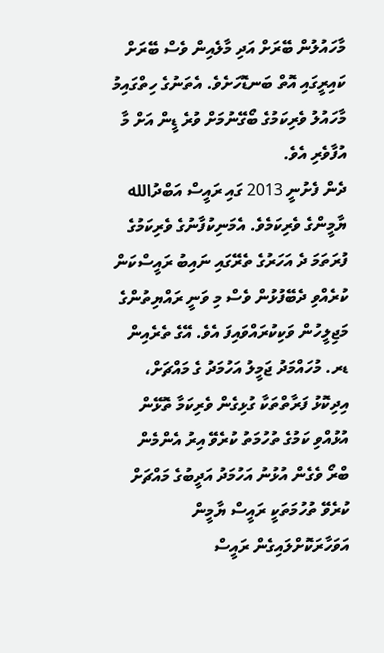މާހައުލުން ބޭރަށް އަދި މާލެއިން ވެސް ބޭރަށް ކައިރީގައި އޮތް ބަނޑޮހަށެވެ. އެތަނުގެ ހިތްގައިމު މާހައުލު ވެރިކަމުގެ ބޯގޭނުމަށް ވުރެ ޑީން އަށް މާ އުފާވެރި އެވެ.
ދެން ފެށުނީ 2013 ގައި ރައީސް އަބްދުالله ޔާމީންގެ ވެރިކަމެވެ. އެމަނިކުފާނުގެ ވެރިކަމުގެ ފުރަތަމަ ދެ އަހަރުގެ ތެރޭގައި ނައިބު ރައީސްކަން ކުރެއްވި ދެބޭފުޅުން ވެސް މި ވަނީ ރައްޔިތުންގެ މަޖިލީހުން ވަކިކުރައްވައިފަ އެވެ. އޭގެ ތެރެއިން ޑރ. މުހައްމަދު ޖަމީލު އަހުމަދު ގެ މައްޗަށް، އިދިކޮޅު ފަރާތްތަކާ ގުޅިގެން ވެރިކަމާ ތޮޅޭން އުޅުއްވި ކަމުގެ ތުހުމަތު ކުރެވޭ އިރު އެންމެން ބްރޯ ވެގެން އުޅުނު އަހުމަދު އަދީބުގެ މައްޗަށް ކުރެވޭ ތުހުމަތަކީ ރައީސް ޔާމީން އަވަހާރަކޮށްލައިގެން ރައީސް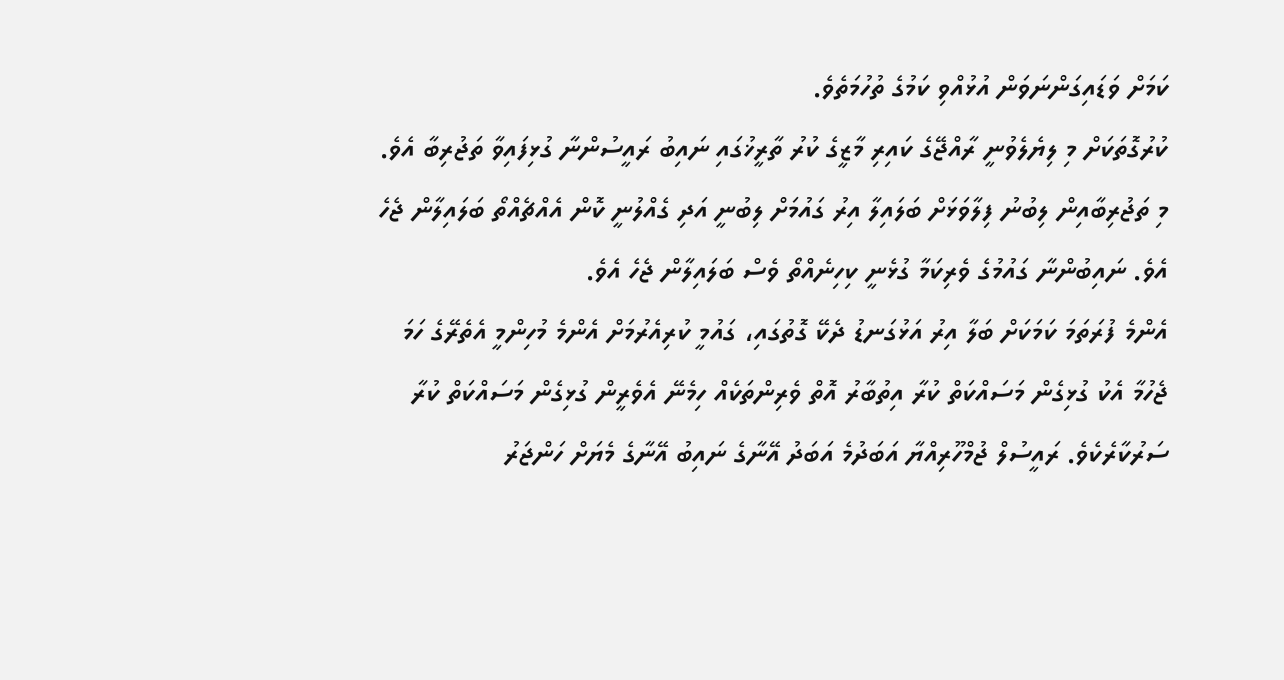ކަމަށް ވަޑައިގަންނަވަން އުޅުއްވި ކަމުގެ ތުހުމަތެވެ.
ކުރުގޮތަކަށް މި ލިޔެލެވުނީ ރާއްޖޭގެ ކައިރި މާޒީގެ ކުރު ތާރީޚުގައި ނައިބު ރައީސުންނާ ގުޅިފައިވާ ތަޖުރިބާ އެވެ. މި ތަޖުރިބާއިން ލިބުނު ފިލާވަޅަށް ބަލައިލާ އިރު ގައުމަށް ލިބުނީ އަދި ގެއްލުނީ ކޮން އެއްޗެއްތޯ ބަލައިލާން ޖެހެ އެވެ. ނައިބުންނާ ގައުމުގެ ވެރިކަމާ ގުޅެނީ ކިހިނެއްތޯ ވެސް ބަލައިލާން ޖެހެ އެވެ.
އެންމެ ފުރަތަމަ ކަމަކަށް ބަލާ އިރު އަޅުގަނޑު ދެކޭ ގޮތުގައި، ގައުމީ ކުރިއެރުމަށް އެންމެ މުހިންމީ އެތެރޭގެ ހަމަ ޖެހުމާ އެކު ގުޅިގެން މަސައްކަތް ކުރާ އިތުބާރު އޮތް ވެރިންތަކެއް ހިމެނޭ އެވެރީން ގުޅިގެން މަސައްކަތް ކުރާ ސަރުކާރެކެވެ. ރައީސުލް ޖުމްހޫރިއްޔާ އަބަދުމެ އަބަދު އޭނާގެ ނައިބު އޭނާގެ މެޔަށް ހަންޖަރު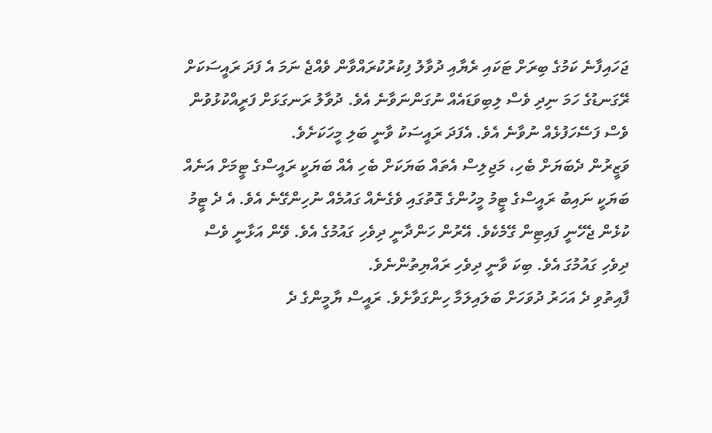ޖަހައިފާނެ ކަމުގެ ބިރަށް ޓަކައި ރެޔާއި ދުވާލު ފިކުރުކުރައްވާން ވެއްޖެ ނަމަ އެ ފަދަ ރައީސަކަށް ރޭގަނޑުގެ ހަމަ ނިދި ވެސް ލިބިވަޑައެއް ނުގަންނަވާނެ އެވެ. ދުވާލު ރަނގަޅަށް ފަރީއްކުޅުވުން ވެސް ފަސޭހަފުޅެއް ނުވާނެ އެވެ. އެފަދަ ރައީސަކު ވާނީ ބަލި މީހަކަށެވެ.
ވަޒީރުން ދެބަޔަށް ބެހި، މަޖިލިސް އެތައް ބަޔަކަށް ބެހި އެއް ބަޔަކީ ރައީސްގެ ޓީމަށް އަނެއް ބަޔަކީ ނައިބު ރައީސްގެ ޓީމު މީހުންގެ ގޮތުގައި ވެގެނެއް ގައުމެއް ނުހިންގޭނެ އެވެ. އެ ދެ ޓީމު ކުޅެން ޖެހޭނީ ފައިޓިން ގޭމެކެވެ. އޭރުން ހަންދާނީ ދިވެހި ގައުމުގެ އެވެ. ވޭން އަޅާނީ ވެސް ދިވެހި ގައުމުގަ އެވެ. ބިކަ ވާނީ ދިވެހި ރައްޔިތުންނެވެ.
ފާއިތުވި ދެ އަހަރު ދުވަހަށް ބަލައިލަމާ ހިންގަވާށެވެ. ރައީސް ޔާމީންގެ ދެ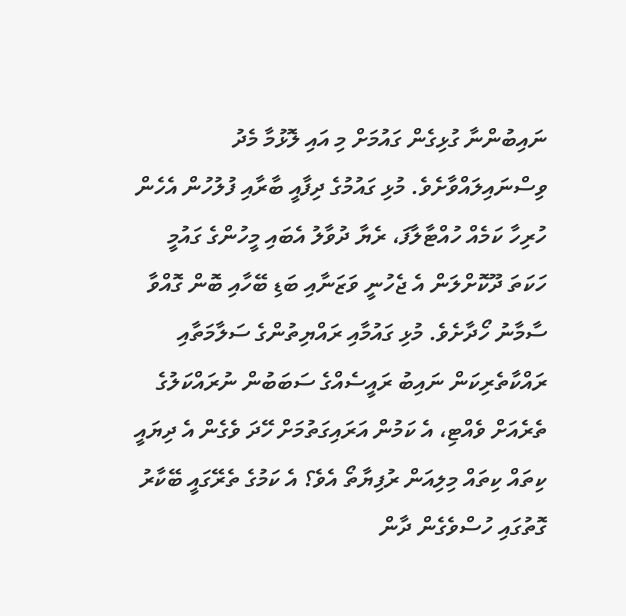ނައިބުންނާ ގުޅިގެން ގައުމަށް މި އައި ލޮޅުމާ މެދު ވިސްނައިލައްވާށެވެ. މުޅި ގައުމުގެ ދިފާއީ ބާރާއި ފުލުހުން އެހެން ހުރިހާ ކަމެއް ހުއްޓާލާފަ، ރެޔާ ދުވާލު އެބައި މީހުންގެ ގައުމީ ހަކަތަ ދޫކޮށްލަން އެ ޖެހުނީ ވަޒަނާއި ބަޑި ބޭހާއި ބޮން ގޮއްވާ ސާމާނު ހޯދާށެވެ. މުޅި ގައުމާއި ރައްޔިތުންގެ ސަލާމަތާއި ރައްކާތެރިކަން ނައިބު ރައީސެއްގެ ސަބަބުން ނުރައްކަލުގެ ތެރެއަށް ވެއްޓި، އެ ކަމުން އަރައިގަތުމަށް ހޭދަ ވެގެން އެ ދިޔައީ ކިތައް ކިތައް މިލިއަން ރުފިޔާތޯ އެވެ؟ އެ ކަމުގެ ތެރޭގައީ ބޭކާރު ގޮތުގައި ހުސްވެގެން ދާން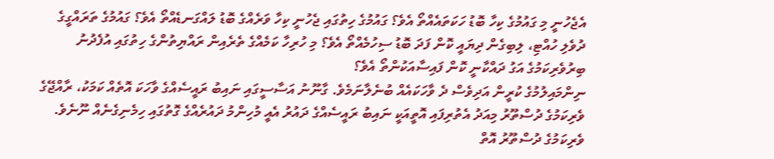އެޖެހުނީ މި ގައުމުގެ ކިހާ ބޮޑު ހަކަތައެއްތޯ އެވެ؟ ގައުމުގެ ހިތުގައި ޖެހުނީ ކިހާ ވަރެއްގެ ބޮޑު ލައްގަނޑެއްތޯ އެވެ؟ ގައުމުގެ ތަރައްގީގެ ދުވެލި ހުއްޓި، ލިބިގެން ދިޔައީ ކޮން ފަދަ ބޮޑު ސިހުމެއްތޯ އެވެ؟ މި ހުރިހާ ކަމެއްގެ ތެރެއިން ރައްޔިތުންގެ ހިތުގައި އުފެދުނު ބިރުވެރިކަމުގެ އަގު ދައްކާނީ ކޮން ފައިސާއަކުންތޯ އެވެ؟
ނިންމައިލުމުގެ ކުރީން އަދިވެސް ދެ ވާހަކައެއް ބުނެލާނަމެވެ. ގާނޫނު އަސާސީގައި ނައިބު ރައީސެއްގެ ވާހަކަ އޮތެއް ކަމަކު، ރާއްޖޭގެ ވެރިކަމުގެ ދުސްތޫރު މިއަދު އެތުރިފައި އޮތީއަކީ ނައިބު ރައީސެއްގެ ދައުރު އެއީ މުހިންމު ދައުރެއްގެ ގޮތުގައި ހިމެނިގެނެއް ނޫނެވެ. ވެރިކަމުގެ ދުސްތޫރު އޮތް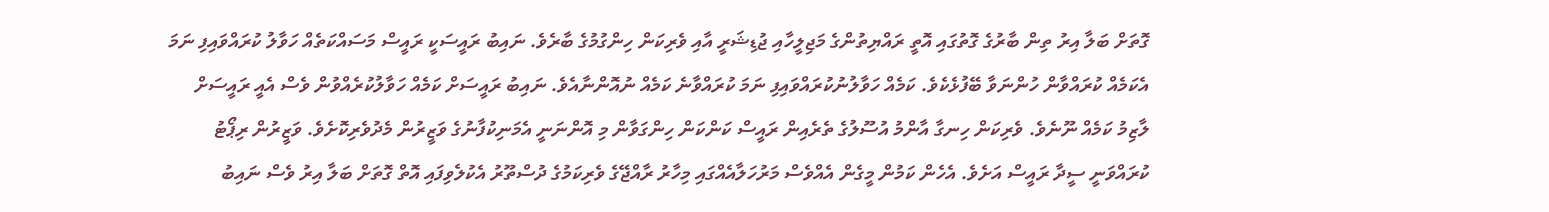ގޮތަށް ބަލާ އިރު ތިން ބާރުގެ ގޮތުގައި އޮތީ ރައްޔިތުންގެ މަޖިލީހާއި ޖުޑިޝަރީ އާއި ވެރިކަން ހިންގުމުގެ ބާރެވެ. ނައިބު ރައީސަކީ ރައީސް މަސައްކަތެއް ހަވާލު ކުރައްވައިފި ނަމަ އެކަމެއް ކުރައްވާން ހުންނަވާ ބޭފުޅެކެވެ. ކަމެއް ހަވާލުނުކުރައްވައިފި ނަމަ ކުރައްވާނެ ކަމެއް ނުއޮންނާއެވެ. ނައިބު ރައީސަށް ކަމެއް ހަވާލުކުރެއްވުން ވެސް އެއީ ރައީސަށް ލާޒިމު ކަމެއް ނޫނެވެ. ވެރިކަން ހިނގާ އާންމު އުސޫލުގެ ތެރެއިން ރައީސް ކަންކަން ހިންގަވާން މި އޮންނަނީ އެމަނިކުފާނުގެ ވަޒީރުން މެދުވެރިކޮށެވެ. ވަޒީރުން ރިޕޯޓު ކުރައްވަނީ ސީދާ ރައީސް އަށެވެ. އެހެން ކަމުން މީގެން އެއްވެސް މަރުހަލާއެއްގައި މިހާރު ރާއްޖޭގެ ވެރިކަމުގެ ދުސްތޫރު އެކުލެވިފައި އޮތް ގޮތަށް ބަލާ އިރު ވެސް ނައިބު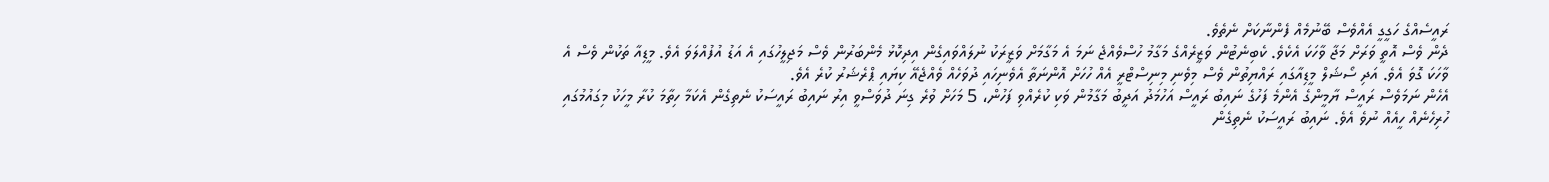ރައީސެއްގެ ހަގީގީ އެއްވެސް ބޭނުމެއް ފެންނާކަށް ނެތެވެ.
ދެން ވެސް އޮތީ ވަރަށް މަޖާ ވާހަކަ އެކެވެ. ކެބިނެޓުން ވަޒީރެއްގެ މަގާމު ހުސްވެއްޖެ ނަމަ އެ މަގާމަށް ވަޒީރަކު ނުލައްވައިގެން އިދިކޮޅު މެންބަރުން ވެސް މަޖިލީހުގައި އެ އަޑު އުފުއްލަވަ އެވެ. މީޑިއާ ތަކުން ވެސް އެ ވާހަކަ ގޮވަ އެވެ. އަދި ސޯޝަލް މީޑިއާގައި ރައްޔިތުން ވެސް މިވެނި މިނިސްޓްރީ އެއް ހުހަށް އޮންނަތާ އެވެނިހައި ދުވަހެއް ވެއްޖެއޭ ކިޔައި ޕްރެޝަރު ކުރެ އެވެ.
އެހެން ނަމަވެސް ރައީސް ޔާމީންގެ އެންމެ ފަހުގެ ނައިބު ރައީސް އަހުމަދު އަދީބު މަގާމުން ވަކި ކުރެއްވި ފަހުން، 5 މަހަށް ވުރެ ގިނަ ދުވަސްވީ އިރު ނައިބު ރައީސަކު ނެތިގެން އެކަމާ ހިތާމަ ކުރާ މީހަކު މިގައުމުގައި ހުރިހެނެއް ހީއެއް ނުވެ އެވެ. ނައިބު ރައީސަކު ނެތިގެން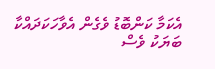އެކަމާ ކަންބޮޑު ވެގެން އެވާހަކަދައްކާ ބަޔަކު ވެސް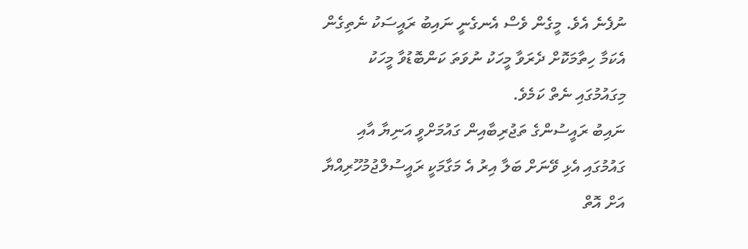ނުފެނެ އެވެ. މީގެން ވެސް އެނގެނީ ނައިބު ރައީސަކު ނެތިގެން އެކަމާ ހިތާމަކޮށް ދެރަވާ މީހަކު ނުވަތަ ކަންބޮޑުވާ މީހަކު މިގައުމުގައި ނެތް ކަމެވެ.
ނައިބު ރައީސުންގެ ތަޖުރިބާއިން ގައުމަށްވީ އަނިޔާ އާއި ގައުމުގައި އެޅި ވޭނަށް ބަލާ އިރު އެ މަގާމަކީ ރައީސުލްޖުމުހޫރިއްޔާ އަށް އޮތް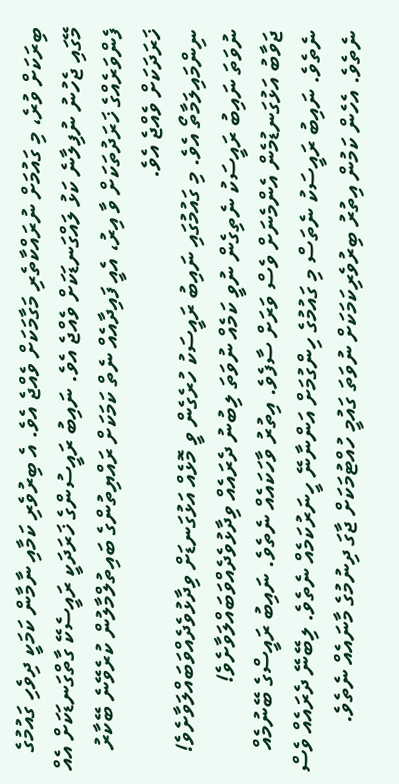ބިރަކަށް ވުރެ، މި ގައުމަށް ނުރައްކާތެރި މަގާމަކަށް ވެއްޖެ އެވެ. އެ ބިރުވެރި ކަމާއި ނާމާން ކަމަކީ ދިވެހި ގައުމުގެ މޭގައި ޖެހުނު ނުފިލާނެ ކަޅު ލައްގަނޑަކަށް ވެއްޖެ އެވެ. ނައިބު ރައީސުންގެ ޚަރަދަކީ ރައީސެކޭ ގާތްގަނޑަކަށް އެއް ފެންވަރެއްގެ ޚަރަދުތަކަށް ވާ އިރު، އެއީ ފައިދާއެއް ނެތް ކަމަކަށް ރައްޔިތުންގެ ބައިތުލްމާލުން ކުރެވޭނެ ބޭކާރު ޚަރަދަކަށް ވެއްޖެ އެވެ.
ނިންމައިލަމާތޯ އެވެ. މި ގައުމުގައި ނައިބު ރައީސަކު ހުރެގެން ވީ މޮޅެއް އަޅުގަނޑަށް ވިދާޅުވެދެއްވަބައްލަވާށެވެ! ނުވަތަ ނައިބު ރައީސަކު ނެތިގެން ނުވީ ކަމެއް ނުވަތަ ލިބުނު ދެރައެއް ވިދާޅުވެދެއްވަބައްލަވާށެވެ!
ޖަވާބު އަޅުގަނޑުމެން އެންމެނަށް ވެސް ވަރަށް ސާފެވެ. އިތުރު ވާހަކައެއް ނެތެވެ. ނައިބު ރައީސްގެ ބޭނުމެއް ނެތެވެ. ނައިބު ރައީސަކު ނެތަސް މި ގައުމުގެ ހިންގުމަށް އަންނާނޭ ހީނަރުކަމެއް ނެތެވެ. ލިބޭނޭ ދެރައެއް ވެސް ނެތެވެ. އެހެން ކަމުން އިތުރު ބިރުވެރިކަމަކަށް ނުވަތަ ގައުމީ ހުއްޓުމަކަށް ޖާގަ ދިނުމުގެ މާނައެއް ނެތެވެ.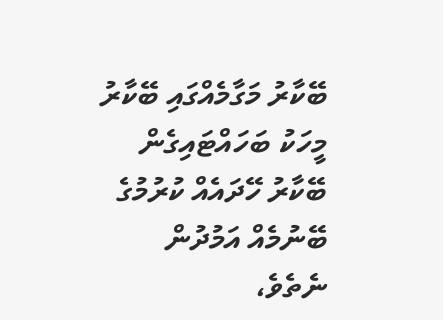ބޭކާރު މަގާމެއްގައި ބޭކާރު މީހަކު ބަހައްޓައިގެން ބޭކާރު ހޭދައެއް ކުރުމުގެ ބޭނުމެއް އަމުދުން ނެތެވެ،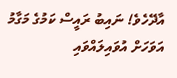އާދޭހެވެ! ނައިބު ރައީސް ކަމުގެ މަގާމު އަވަހަށް އުވައިލައްވައި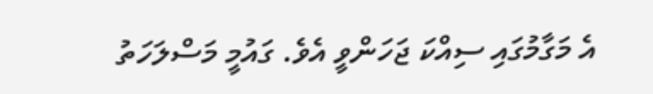އެ މަގާމުގައި ސިއްކަ ޖަހަންވީ އެވެ. ގައުމީ މަސްލަހަތު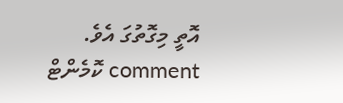އޮތީ މިގޮތުގަ އެވެ.
comment ކޮމެންޓް